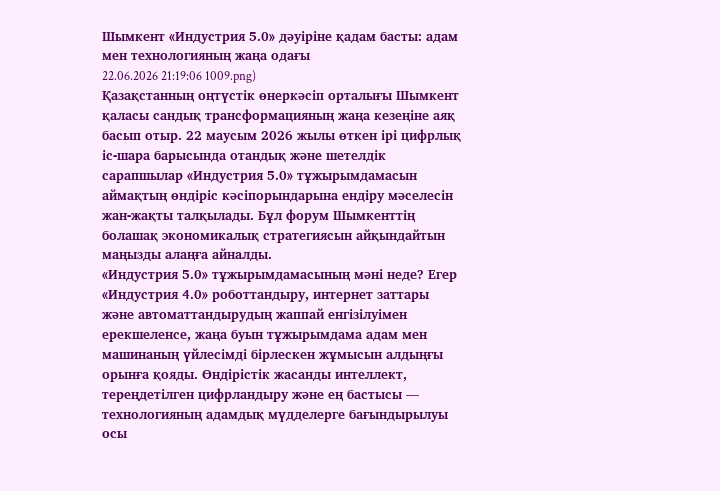Шымкент «Индустрия 5.0» дәуіріне қадам басты: адам мен технологияның жаңа одағы
22.06.2026 21:19:06 1009.png)
Қазақстанның оңтүстік өнеркәсіп орталығы Шымкент қаласы сандық трансформацияның жаңа кезеңіне аяқ басып отыр. 22 маусым 2026 жылы өткен ірі цифрлық іс-шара барысында отандық және шетелдік сарапшылар «Индустрия 5.0» тұжырымдамасын аймақтың өндіріс кәсіпорындарына ендіру мәселесін жан-жақты талқылады. Бұл форум Шымкенттің болашақ экономикалық стратегиясын айқындайтын маңызды алаңға айналды.
«Индустрия 5.0» тұжырымдамасының мәні неде? Егер «Индустрия 4.0» роботтандыру, интернет заттары және автоматтандырудың жаппай енгізілуімен ерекшеленсе, жаңа буын тұжырымдама адам мен машинаның үйлесімді бірлескен жұмысын алдыңғы орынға қояды. Өндірістік жасанды интеллект, тереңдетілген цифрландыру және ең бастысы — технологияның адамдық мүдделерге бағындырылуы осы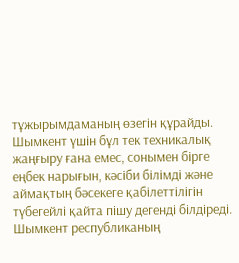тұжырымдаманың өзегін құрайды. Шымкент үшін бұл тек техникалық жаңғыру ғана емес, сонымен бірге еңбек нарығын, кәсіби білімді және аймақтың бәсекеге қабілеттілігін түбегейлі қайта пішу дегенді білдіреді.
Шымкент республиканың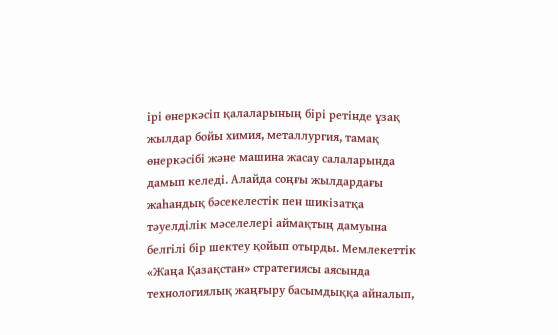ірі өнеркәсіп қалаларының бірі ретінде ұзақ жылдар бойы химия, металлургия, тамақ өнеркәсібі және машина жасау салаларында дамып келеді. Алайда соңғы жылдардағы жаһандық бәсекелестік пен шикізатқа тәуелділік мәселелері аймақтың дамуына белгілі бір шектеу қойып отырды. Мемлекеттік «Жаңа Қазақстан» стратегиясы аясында технологиялық жаңғыру басымдыққа айналып,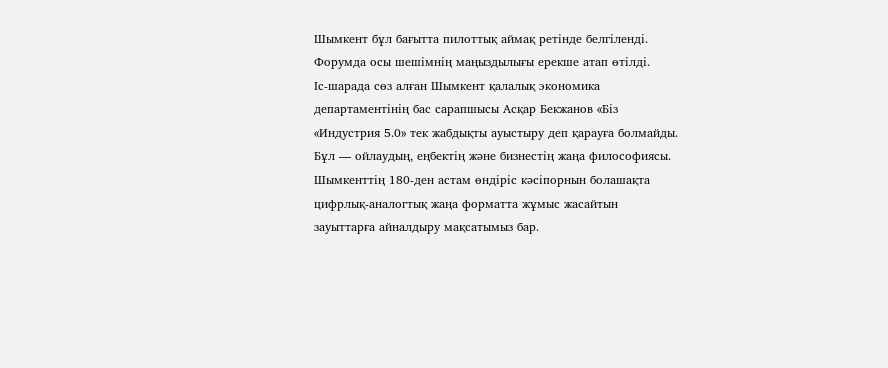Шымкент бұл бағытта пилоттық аймақ ретінде белгіленді. Форумда осы шешімнің маңыздылығы ерекше атап өтілді.
Іс-шарада сөз алған Шымкент қалалық экономика департаментінің бас сарапшысы Асқар Бекжанов «Біз «Индустрия 5.0» тек жабдықты ауыстыру деп қарауға болмайды. Бұл — ойлаудың, еңбектің және бизнестің жаңа философиясы. Шымкенттің 180-ден астам өндіріс кәсіпорнын болашақта цифрлық-аналогтық жаңа форматта жұмыс жасайтын зауыттарға айналдыру мақсатымыз бар.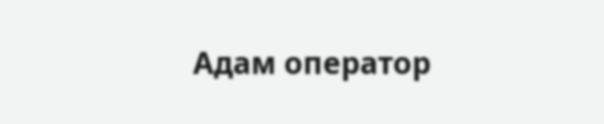Адам оператор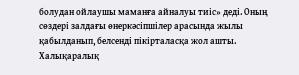болудан ойлаушы маманға айналуы тиіс» деді. Оның сөздері залдағы өнеркәсіпшілер арасында жылы қабылданып, белсенді пікірталасқа жол ашты.
Халықаралық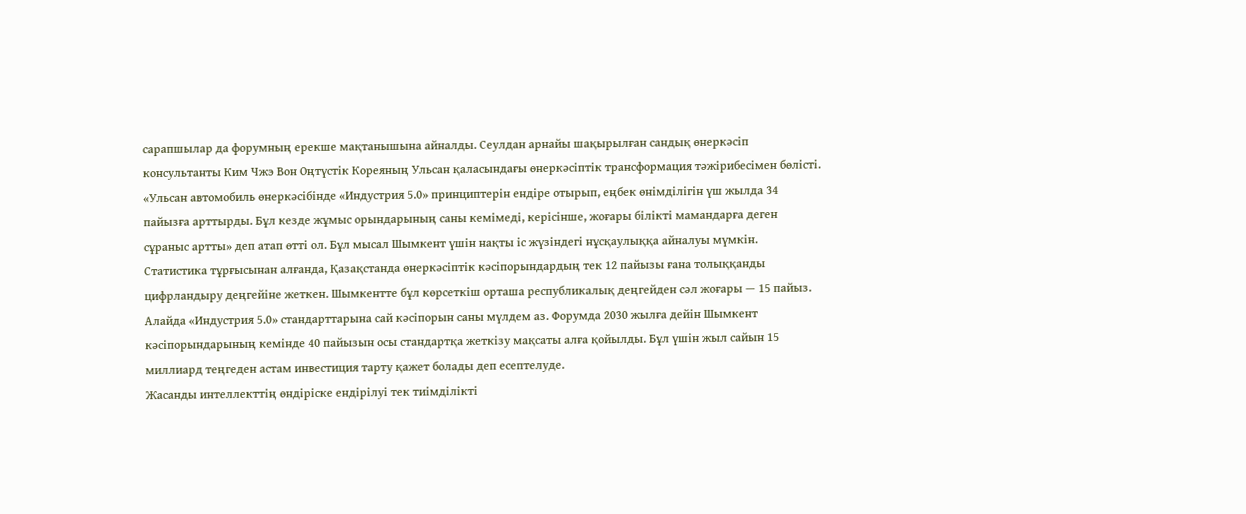сарапшылар да форумның ерекше мақтанышына айналды. Сеулдан арнайы шақырылған сандық өнеркәсіп консультанты Ким Чжэ Вон Оңтүстік Кореяның Ульсан қаласындағы өнеркәсіптік трансформация тәжірибесімен бөлісті. «Ульсан автомобиль өнеркәсібінде «Индустрия 5.0» принциптерін ендіре отырып, еңбек өнімділігін үш жылда 34 пайызға арттырды. Бұл кезде жұмыс орындарының саны кемімеді, керісінше, жоғары білікті мамандарға деген сұраныс артты» деп атап өтті ол. Бұл мысал Шымкент үшін нақты іс жүзіндегі нұсқаулыққа айналуы мүмкін.
Статистика тұрғысынан алғанда, Қазақстанда өнеркәсіптік кәсіпорындардың тек 12 пайызы ғана толыққанды цифрландыру деңгейіне жеткен. Шымкентте бұл көрсеткіш орташа республикалық деңгейден сәл жоғары — 15 пайыз. Алайда «Индустрия 5.0» стандарттарына сай кәсіпорын саны мүлдем аз. Форумда 2030 жылға дейін Шымкент кәсіпорындарының кемінде 40 пайызын осы стандартқа жеткізу мақсаты алға қойылды. Бұл үшін жыл сайын 15 миллиард теңгеден астам инвестиция тарту қажет болады деп есептелуде.
Жасанды интеллекттің өндіріске ендірілуі тек тиімділікті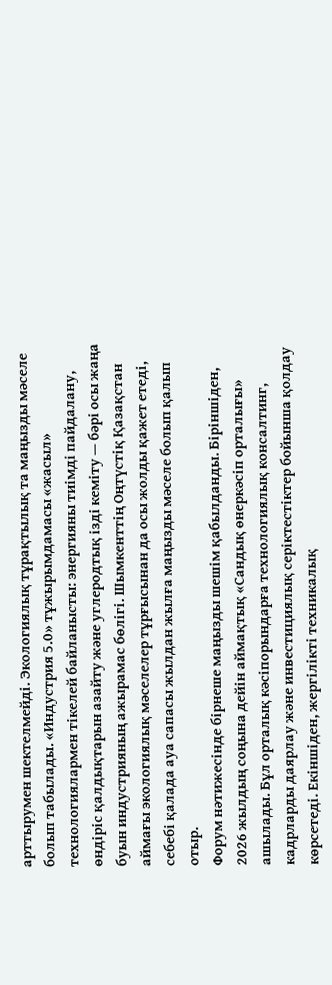арттырумен шектелмейді. Экологиялық тұрақтылық та маңызды мәселе болып табылады. «Индустрия 5.0» тұжырымдамасы «жасыл» технологиялармен тікелей байланысты: энергияны тиімді пайдалану, өндіріс қалдықтарын азайту және углеродтық ізді кеміту — бәрі осы жаңа буын индустрияның ажырамас бөлігі. Шымкенттің Оңтүстіқ Қазақстан аймағы экологиялық мәселелер тұрғысынан да осы жолды қажет етеді, себебі қалада ауа сапасы жылдан жылға маңызды мәселе болып қалып отыр.
Форум нәтижесінде бірнеше маңызды шешім қабылданды. Біріншіден, 2026 жылдың соңына дейін аймақтық «Сандық өнеркәсіп орталығы» ашылады. Бұл орталық кәсіпорындарға технологиялық консалтинг, кадрларды даярлау және инвестициялық серіктестіктер бойынша қолдау көрсетеді. Екіншіден, жергілікті техникалық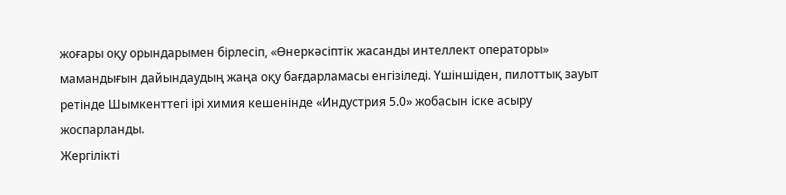жоғары оқу орындарымен бірлесіп, «Өнеркәсіптік жасанды интеллект операторы» мамандығын дайындаудың жаңа оқу бағдарламасы енгізіледі. Үшіншіден, пилоттық зауыт ретінде Шымкенттегі ірі химия кешенінде «Индустрия 5.0» жобасын іске асыру жоспарланды.
Жергілікті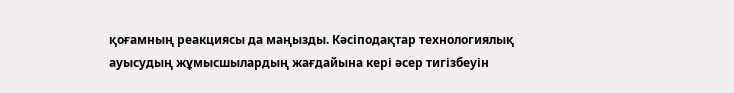қоғамның реакциясы да маңызды. Кәсіподақтар технологиялық ауысудың жұмысшылардың жағдайына кері әсер тигізбеуін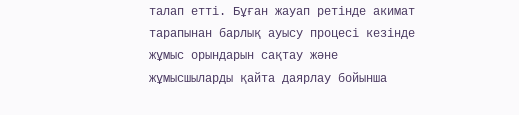талап етті. Бұған жауап ретінде акимат тарапынан барлық ауысу процесі кезінде жұмыс орындарын сақтау және жұмысшыларды қайта даярлау бойынша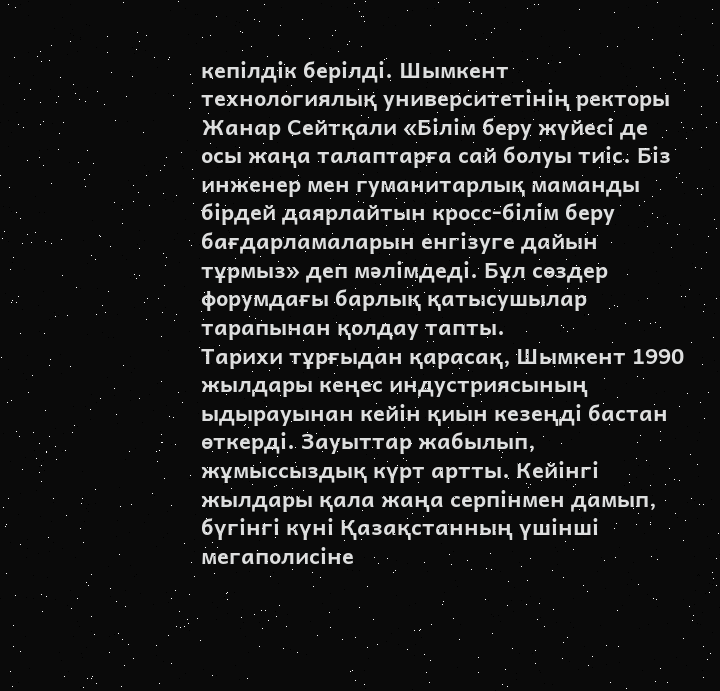кепілдік берілді. Шымкент технологиялық университетінің ректоры Жанар Сейтқали «Білім беру жүйесі де осы жаңа талаптарға сай болуы тиіс. Біз инженер мен гуманитарлық маманды бірдей даярлайтын кросс-білім беру бағдарламаларын енгізуге дайын тұрмыз» деп мәлімдеді. Бұл сөздер форумдағы барлық қатысушылар тарапынан қолдау тапты.
Тарихи тұрғыдан қарасақ, Шымкент 1990 жылдары кеңес индустриясының ыдырауынан кейін қиын кезеңді бастан өткерді. Зауыттар жабылып, жұмыссыздық күрт артты. Кейінгі жылдары қала жаңа серпінмен дамып, бүгінгі күні Қазақстанның үшінші мегаполисіне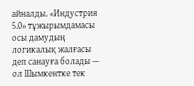айналды. «Индустрия 5.0» тұжырымдамасы осы дамудың логикалық жалғасы деп санауға болады — ол Шымкентке тек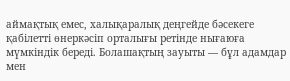аймақтық емес, халықаралық деңгейде бәсекеге қабілетті өнеркәсіп орталығы ретінде нығаюға мүмкіндік береді. Болашақтың зауыты — бұл адамдар мен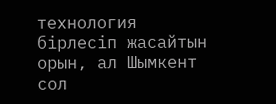технология бірлесіп жасайтын орын, ал Шымкент сол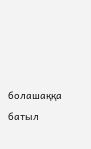болашаққа батыл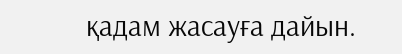қадам жасауға дайын.